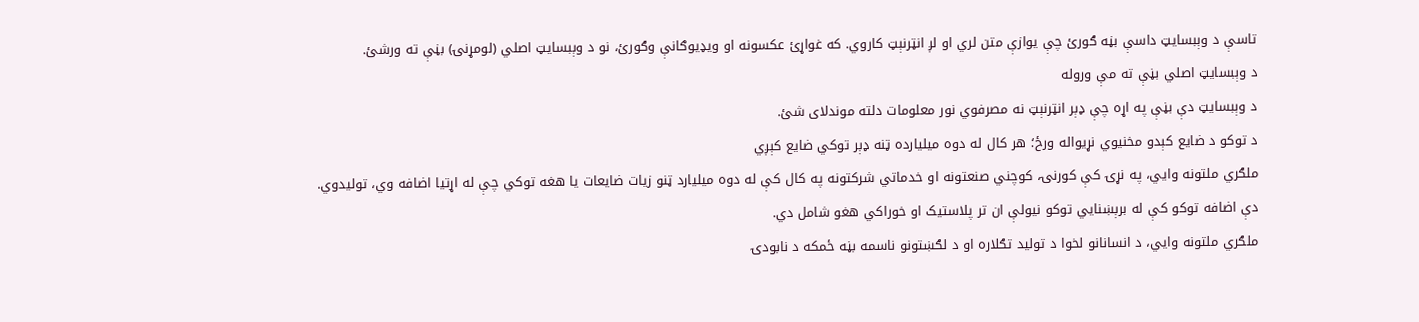تاسې د وېبسایټ داسې بڼه ګورئ چې یوازې متن لري او لږ انټرنېټ کاروي. که غواړئ عکسونه او ویډیوګانې وګورئ، نو د وېبسایټ اصلي (لومړنۍ) بڼې ته ورشئ.
د وېبسایټ اصلي بڼې ته مې وروله
د وېبسایټ دې بڼې په اړه چې ډېر انټرنېټ نه مصرفوي نور معلومات دلته موندلای شئ.
د توکو د ضایع کېدو مخنیوي نړیواله ورځ؛ هر کال له دوه میلیارده ټنه ډېر توکي ضایع کېږي
ملګري ملتونه وايي، په نړۍ کې کورنۍ، کوچني صنعتونه او خدماتي شرکتونه په کال کې له دوه میلیارد ټنو زیات ضایعات یا هغه توکي چې له اړتیا اضافه وي، تولیدوي.
دې اضافه توکو کې له برېښنايي توکو نیولې ان تر پلاستیک او خوراکي هغو شامل دي.
ملګري ملتونه وايي، د انسانانو لخوا د تولید تګلاره او د لګښتونو ناسمه بڼه ځمکه د نابودۍ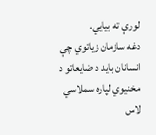لورې ته بیايي.
دغه سازمان زیاتوي چې انسانان باید د ضایعاتو د مخنیوي لپاره سملاسي لاس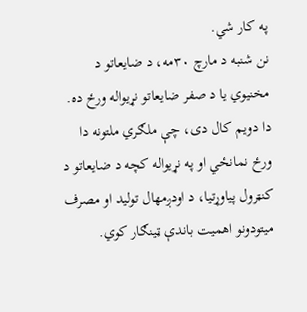په کار شي.
نن شنبه د مارچ ۳۰مه، د ضایعاتو د مخنیوي یا د صفر ضایعاتو نړیواله ورځ ده. دا دویم کال دی، چې ملګري ملتونه دا ورځ نمانځي او په نړیواله کچه د ضایعاتو د کنټرول پیاوړتیا، د اودږمهال تولید او مصرف میتودونو اهمیت باندې ټینګار کوي.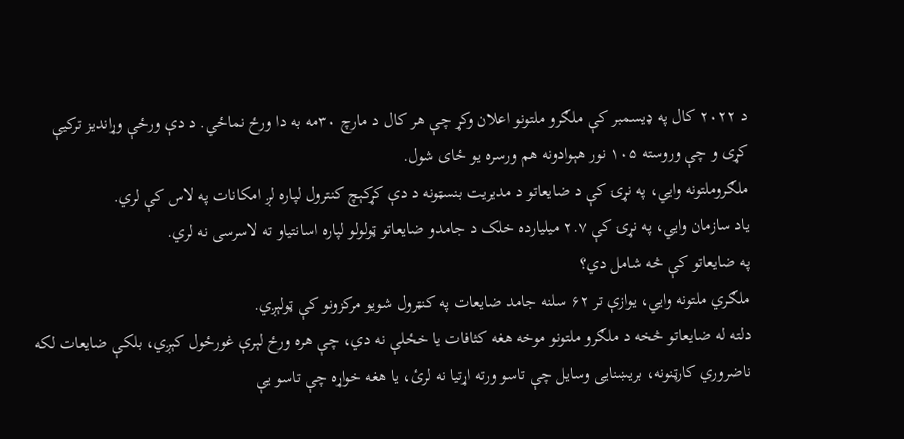د ۲۰۲۲ کال په ډیسمبر کې ملګرو ملتونو اعلان وکړ چې هر کال د مارچ ۳۰مه به دا ورځ نماځي. د دې ورځې وړاندیز ترکیې کړی و چې وروسته ۱۰۵ نور هېوادونه هم ورسره یو ځای شول.
ملګروملتونه وايي، په نړۍ کې د ضایعاتو د مدیریت بنسټونه د دې کړکېچ کنترول لپاره لږ امکانات په لاس کې لري.
یاد سازمان وايي، په نړۍ کې ۲.۷ میلیارده خلک د جامدو ضایعاتو ټولولو لپاره اسانتیاو ته لاسرسی نه لري.
په ضایعاتو کې څه شامل دي؟
ملګري ملتونه وايي، یوازې تر ۶۲ سلنه جامد ضایعات په کنټرول شویو مرکزونو کې ټولېږي.
دلته له ضایعاتو څخه د ملګرو ملتونو موخه هغه کثافات یا خځلې نه دي، چې هره ورځ لېرې غورځول کېږي، بلکې ضایعات لکه ناضروري کارټنونه، بریښنایی وسایل چې تاسو ورته اړتیا نه لرئ، یا هغه خواړه چې تاسو یې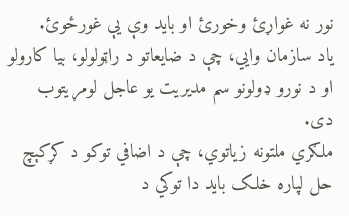نور نه غواړئ وخورئ او باید وې یې غورځوئ.
یاد سازمان وايي، چې د ضایعاتو د راټولولو، بیا کارولو او د نورو ډولونو سم مدیریت یو عاجل لومړیتوب دی.
ملګري ملتونه زیاتوي، چې د اضافي توکو د کړکېچ حل لپاره خلک باید دا توکي د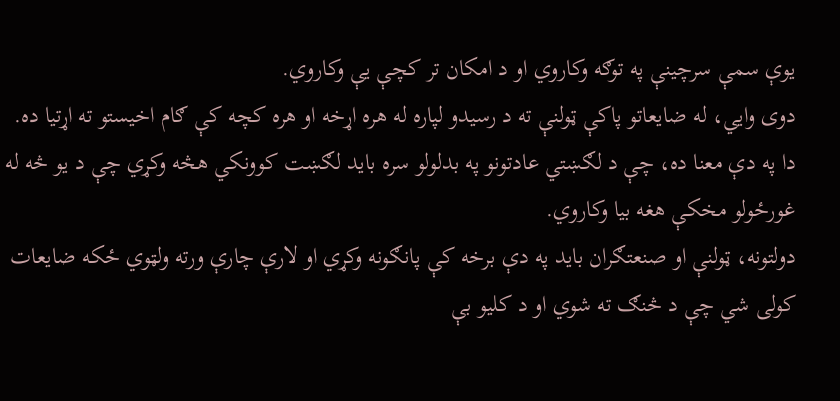یوې سمې سرچینې په توګه وکاروي او د امکان تر کچې یې وکاروي.
دوی وايي، له ضایعاتو پاکې ټولنې ته د رسیدو لپاره له هره اړخه او هره کچه کې ګام اخیستو ته اړتیا ده.
دا په دې معنا ده، چې د لګښتي عادتونو په بدلولو سره باید لګښت کوونکي هڅه وکړي چې د یو څه له غورځولو مخکې هغه بیا وکاروي.
دولتونه، ټولنې او صنعتګران باید په دې برخه کې پانګونه وکړي او لارې چارې ورته ولټوي ځکه ضایعات کولی شي چې د څنګ ته شوي او د کلیو بې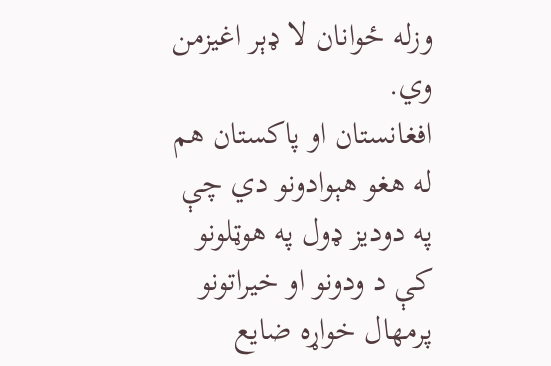وزله ځوانان لا ډېر اغیزمن وي.
افغانستان او پاکستان هم له هغو هېوادونو دي چې په دودیز ډول په هوټلونو کې د ودونو او خیراتونو پرمهال خواړه ضایع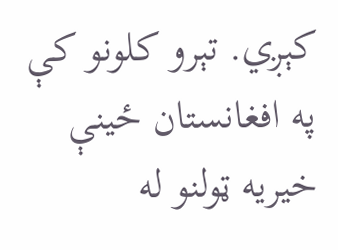کېږي. تېرو کلونو کې په افغانستان ځینې خیریه ټولنو له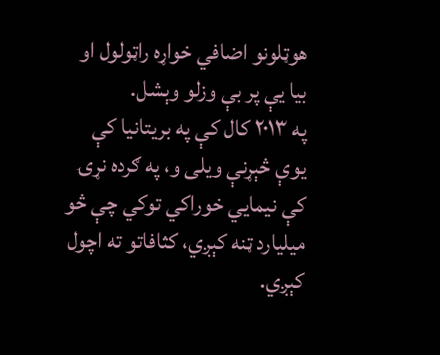هوټلونو اضافي خواړه راټولول او بیا یې پر بې وزلو وېشل.
په ۲۰۱۳ کال کې په بریتانیا کې یوې څېړنې ویلی و، په ګرده نړۍ کې نیمايي خوراکي توکي چې څو میلیارد ټنه کېږي، کثافاتو ته اچول کېږي.